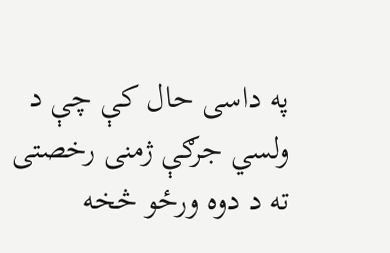په داسی حال کې چې د ولسي جرګې ژمنی رخصتی ته د دوه ورځو څخه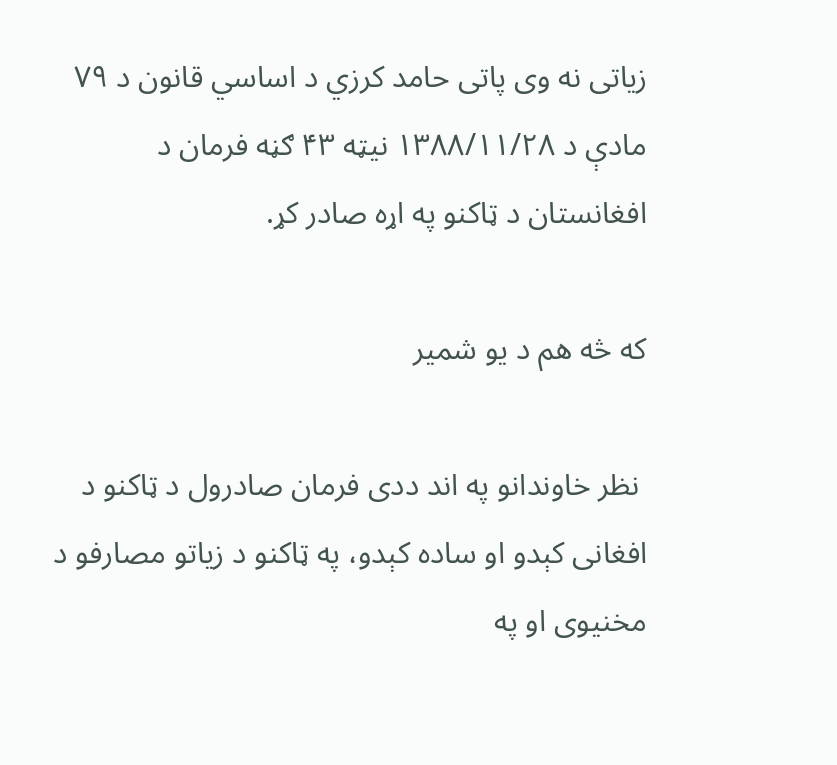زیاتی نه وی پاتی حامد کرزي د اساسي قانون د ۷۹ مادې د ۱۳۸۸/۱۱/۲۸ نیټه ۴۳ ګڼه فرمان د افغانستان د ټاکنو په اړه صادر کړ.

که څه هم د یو شمیر

 نظر خاوندانو په اند ددی فرمان صادرول د ټاکنو د افغانی کېدو او ساده کېدو، په ټاکنو د زیاتو مصارفو د مخنیوی او په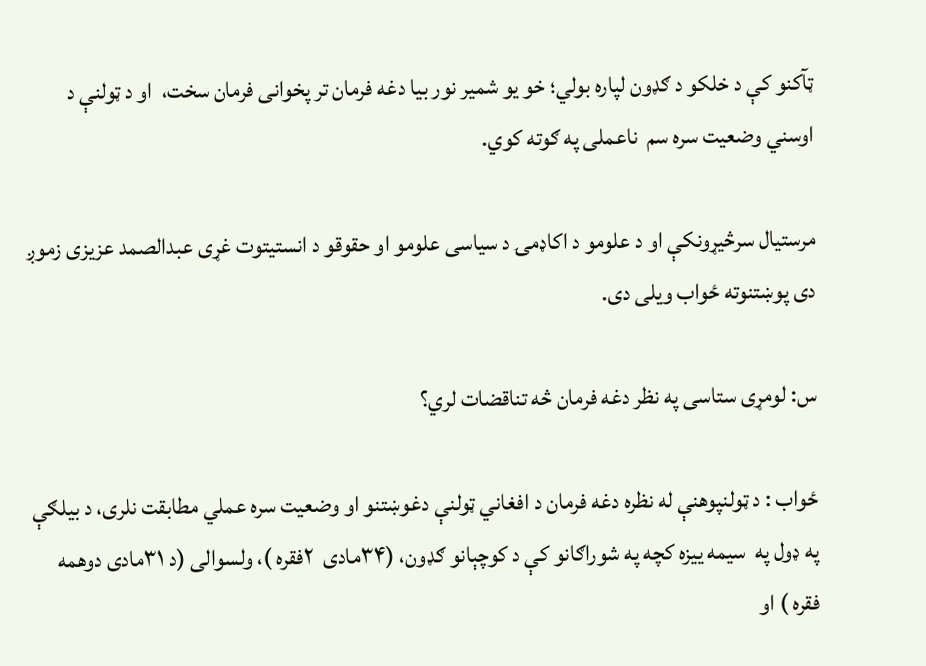ټآکنو کې د خلکو د ګډون لپاره بولي؛ خو یو شمیر نور بیا دغه فرمان تر پخوانی فرمان سخت،  او د ټولنې د  اوسني وضعیت سره سم  ناعملی په ګوته کوي.

مرستیال سرڅیړونکې او د علومو د اکاډمۍ د سیاسی علومو او حقوقو د انستیتوت غړی عبدالصمد عزیزی زموږ دی پوښتنوته ځواب ویلی دی.

س: لومړی ستاسی په نظر دغه فرمان څه تناقضات لري؟

ځواب : د ټولنپوهنې له نظره دغه فرمان د افغاني ټولنې دغوښتنو او وضعیت سره عملي مطابقت نلری، د بیلګې په ډول په  سیمه ییزه کچه په شوراګانو کې د کوچېانو ګډون، (۳۴مادی  ۲فقره )، ولسوالی (د ۳۱مادی دوهمه فقره ) او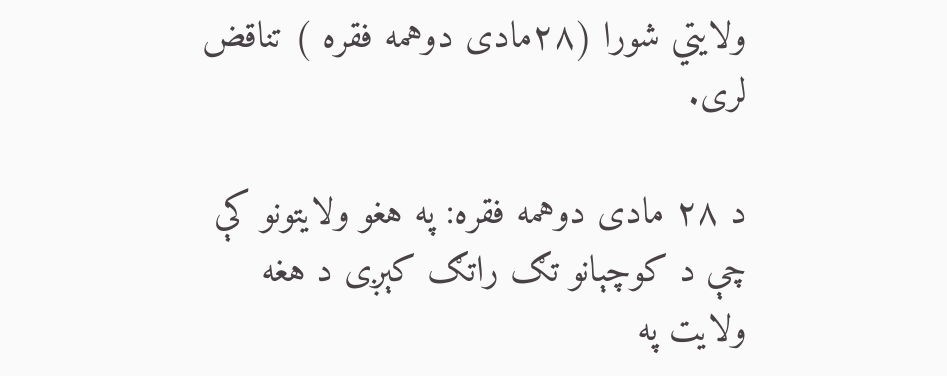ولایتي شورا (۲۸مادی دوهمه فقره ) تناقض لری.

د ۲۸ مادی دوهمه فقره: په هغو ولایتونو کې  چې د کوچېانو تګ راتګ کېږی د هغه ولایت په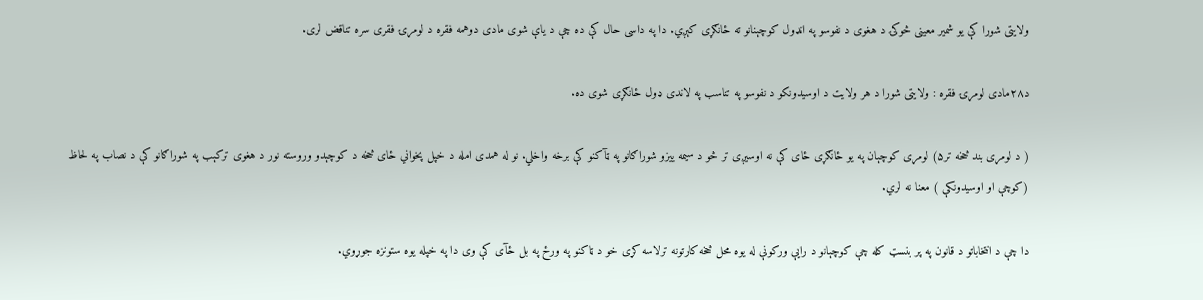ولایتی شورا کې یو شمیر معینی څوکۍ د هغوی د نفوسو په انډول کوچېنانو ته ځانګړی کېږي. دا په داسی حال کې ده چې د یاې شوی مادی دوهمه فقره د لومړۍ فقری سره تناقض لری.

د۲۸مادی لومړۍ فقره : ولایتی شورا د هر ولایت د اوسیدونکو د نفوسو په تناسب په لاندی ډول ځانګړی شوی ده.

( د لومړی بند څخه تر۵) لومړی کوچېان په یو ځانګړی ځای کې نه اوسیږی تر څو د سیمه ییزو شوراګانو په ټآکنو کې برخه واخلي. نو له همدی امله د خپل پخواني ځای څخه د کوچېدو وروسته نور د هغوی ترکېب په شوراګانو کې د نصاب په لحاظ (کوچې او اوسیدونکې ) معنا نه لري.

دا چې د انتخاباتو د قانون په پر بنسټ کله چې کوچېانو د رایې ورکونې له یوه محل څخه کارتونه ترلاسه کړی خو د ټاکنو په ورځ په بل ځآی کې وی دا په خپله یوه ستونزه جوړوي.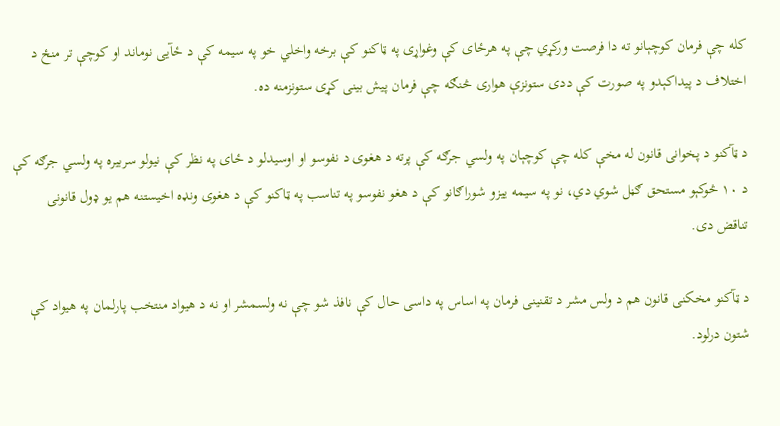کله چې فرمان کوچېانو ته دا فرصت ورکړي چې په هرځای کې وغواړی په ټاکنو کې برخه واخلي خو په سیمه کې د ځآیی نوماند او کوچې تر منځ د اختلاف د پیداکېدو په صورت کې ددی ستونزې هواری څنګه چې فرمان پیش بینی کړی ستونزمنه ده.

د ټآکنو د پخوانی قانون له مخې کله چې کوچېان په ولسي جرګه کې پرته د هغوی د نفوسو او اوسیدلو د ځای په نظر کې نیولو سربیره په ولسي جرګه کې د ۱۰ څوکېو مستحق ګڼل شوي دي، نو په سیمه ییزو شوراګانو کې د هغو نفوسو په تناسب په ټاکنو کې د هغوی ونډه اخیستنه هم یو ډول قانونی تناقض دی.

د ټآکنو مخکنی قانون هم د ولس مشر د تقنینی فرمان په اساس په داسی حال کې نافذ شو چې نه ولسمشر او نه د هیواد منتخب پارلمان په هیواد کې  شتون درلود.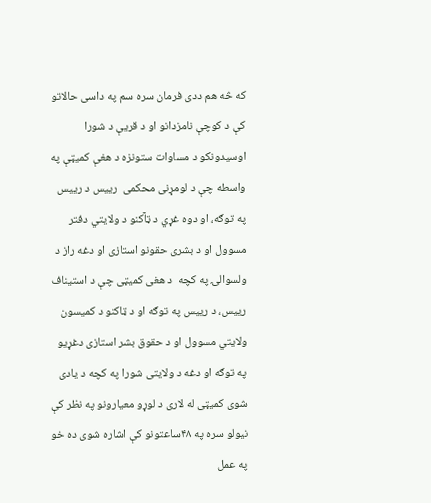که څه هم ددی فرمان سره سم په داسی حالاتو کې د کوچې نامزدانو او د قریې د شورا  اوسیدونکو د مساوات ستونزه د هغې کمیټې په واسطه چې د لومړنی محکمی  رییس د رییس په توګه، او دوه غړي د ټآکنو د ولایتي دفتر مسوول او د بشری حقونو استازی او دغه راز د ولسوالۍ په کچه  د هغی کمیټی چې د استیناف رییس، د رییس په توګه او د ټاکنو د کمیسون ولایتي مسوول او د حقوق بشر استازی دغړیو په توګه او دغه د ولایتی شورا په کچه د یادی شوی کمیټی له لاری د لوړو معیارونو په نظر کې نیولو سره په ۴۸ساعتونو کې اشاره شوی ده خو په عمل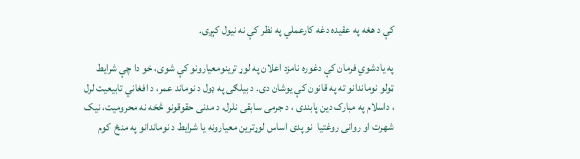کې د هغه په عقیده دغه کارعملي په نظر کې نه نیول کېږی.

په یادشوي فرمان کې دغوره نامزد اعلان په لوړ ترینومعیارونو کې شوی، خو دا چې شرایط ټولو نوماندانو ته په قانون کې یوشان دی. د بیلګی په ډول د نوماند عمر، د افغاني تابیعیت لرل ، داسلام په مبارک دین پابندی ، د جرمی سابقی نلرل، د مدنی حقوقونو څخه نه محرومیت، نیک شهرت او روانی روغتیا  نو پدی اساس لوړترین معیارونه یا شرایط د نوماندانو په منځ  کوم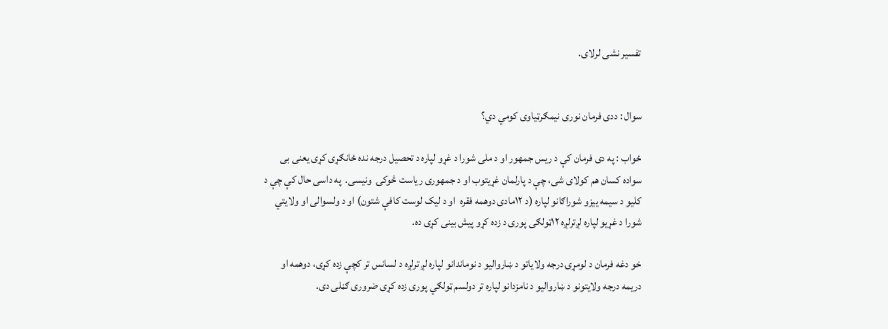تفسیر نشی لرلای.


سوال : ددی فرمان نوری نیمګرټیاوی کومي دي؟

ځواب : په دی فرمان کې د ریس جمهور او د ملی شورا د غړو لپاره د تحصیل درجه نده ځانګړی کړی یعنی بی سواده کسان هم کولای شی، چې د پارلمان غړیتوب او د جمهوری ریاست څوکۍ  ونیسی.  په داسی حال کې چې د کلیو د سیمه ییزو شوراګانو لپاره (د ۱۲مادی دوهمه فقره  او د لیک لوست کافې شتون) او د ولسوالی او ولایتي شورا د غړیو لپاره لږترلږه ۱۲ټولګی پوری د زده کړو پیش بینی کړی ده.

خو دغه فرمان د لومړۍ درجه ولایاتو د ښاروالیو د نوماندانو لپاره لږ ترلږه د لسانس تر کچې زده کړی، دوهمه او دریمه درجه ولایتونو د ښاروالیو د نامزدانو لپاره تر دولسم ټولګي پوری زده کړی ضروری ګڼلی دی.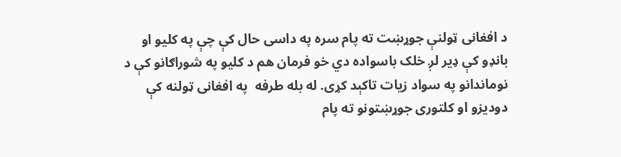د افغانی ټولنې جوړښت ته پام سره په داسی حال کې چې په کلیو او بانډو کې ډیر لږ خلک باسواده دي خو فرمان هم د کلیو په شوراګانو کې د نوماندانو په سواد زیات تاکېد کړی. له بله طرفه  په افغانی ټولنه کې دودیزو او کلتوری جوړښتونو ته پام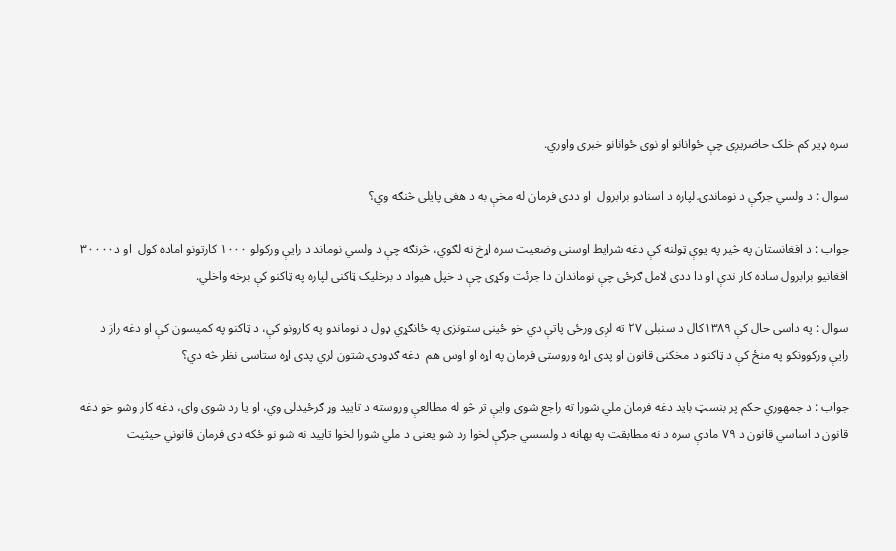سره ډیر کم خلک حاضریږی چې ځوانانو او نوی ځوانانو خبری واوري.

سوال : د ولسي جرګې د نوماندۍ لپاره د اسنادو برابرول  او ددی فرمان له مخې به د هغی پایلی څنګه وي؟

جواب : د افغانستان په څیر په یوې ټولنه کې دغه شرایط اوسنی وضعیت سره اړخ نه لګوي، څرنګه چې د ولسي نوماند د رایې ورکولو ۱۰۰۰ کارتونو اماده کول  او د۳۰۰۰۰ افغانیو برابرول ساده کار ندې او دا ددی لامل ګرځی چې نوماندان دا جرئت وکړی چې د خپل هیواد د برخلیک ټاکنی لپاره په ټاکنو کې برخه واخلي.

سوال : په داسی حال کې ۱۳۸۹کال د سنبلی ۲۷ ته لږی ورځی پاتې دي خو ځینی ستونزی په ځانګړي ډول د نوماندو په کارونو کې، د ټاکنو په کمیسون کې او دغه راز د رایې ورکوونکو په منځ کې د ټاکنو د مخکنی قانون او پدی اړه وروستی فرمان په اړه او اوس هم  دغه ګډودۍ شتون لري پدی اړه ستاسی نظر څه دي؟

جواب : د جمهوري حکم پر بنسټ باید دغه فرمان ملي شورا ته راجع شوی وایې تر څو له مطالعې وروسته د تایید وړ ګرځیدلی وي، او یا رد شوی وای، دغه کار وشو خو دغه قانون د اساسي قانون د ۷۹ مادې سره د نه مطابقت په بهانه د ولسسي جرګې لخوا رد شو یعنی د ملي شورا لخوا تایید نه شو نو ځکه دی فرمان قانوني حیثیت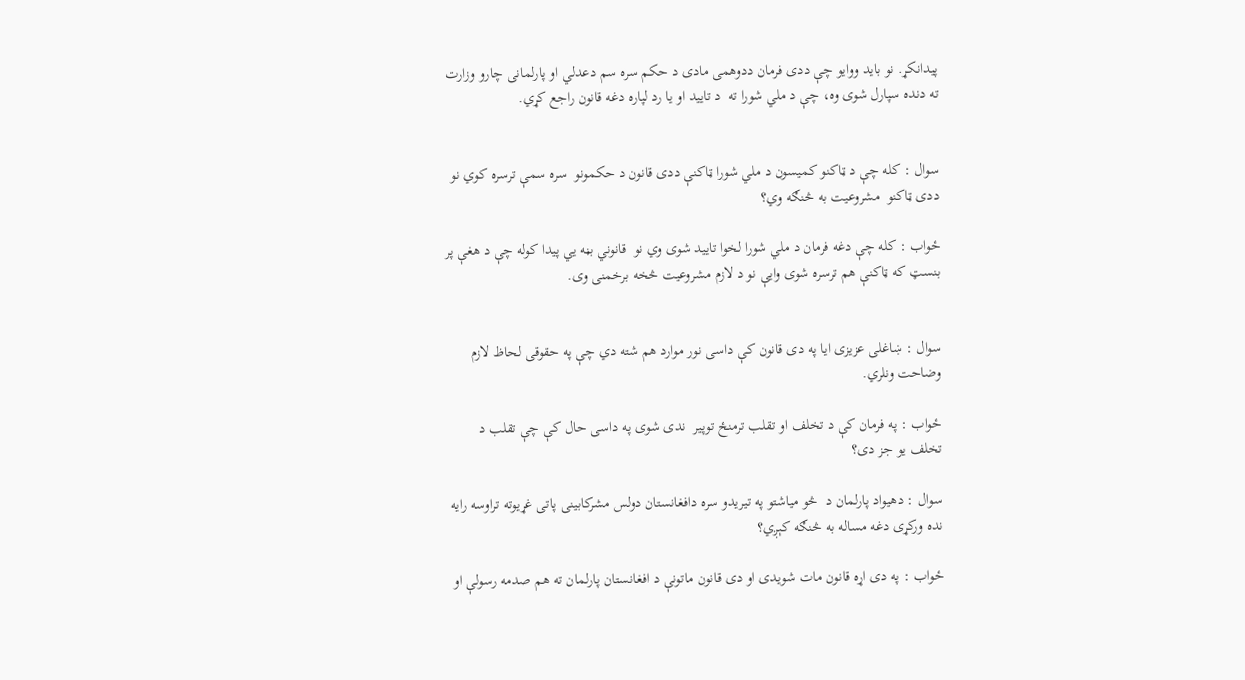پیدانکړ. نو باید ووایو چې ددی فرمان ددوهمی مادی د حکم سره سم دعدلي او پارلمانی چارو وزارت ته دنده سپارل شوی وه، چې د ملي شورا ته  د تایید او یا رد لپاره دغه قانون راجع کړي.


سوال : کله چې د ټاکنو کمیسون د ملي شورا ټاکنې ددی قانون د حکمونو  سره سمې ترسره کوي نو ددی ټاکنو  مشروعیت به څنګه وي؟

ځواب : کله چې دغه فرمان د ملي شورا لخوا تایید شوی وي نو  قانوني بڼه یي پیدا کوله چې د هغې پر بنسټ که ټاکنې هم ترسره شوی وایې نو د لازم مشروعیت څخه برخمنی وی.


سوال : ښاغلی عزیزی ایا په دی قانون کې داسی نور موارد هم شته دي چې په حقوقی لحاظ لازم وضاحت ونلري.

ځواب : په فرمان کې د تخلف او تقلب ترمنځ توپیر  ندی شوی په داسی حال کې چې تقلب د تخلف یو جز دی؟

سوال : دهیواد پارلمان د  څو میاشتو په تیریدو سره دافغانستان دولس مشرکابینی پاتی غړیوته تراوسه رایه نده ورکړی دغه مساله به څنګه کېږي؟

ځواب : په دی اړه قانون مات شویدی او دی قانون ماتونې د افغانستان پارلمان ته هم صدمه رسولې او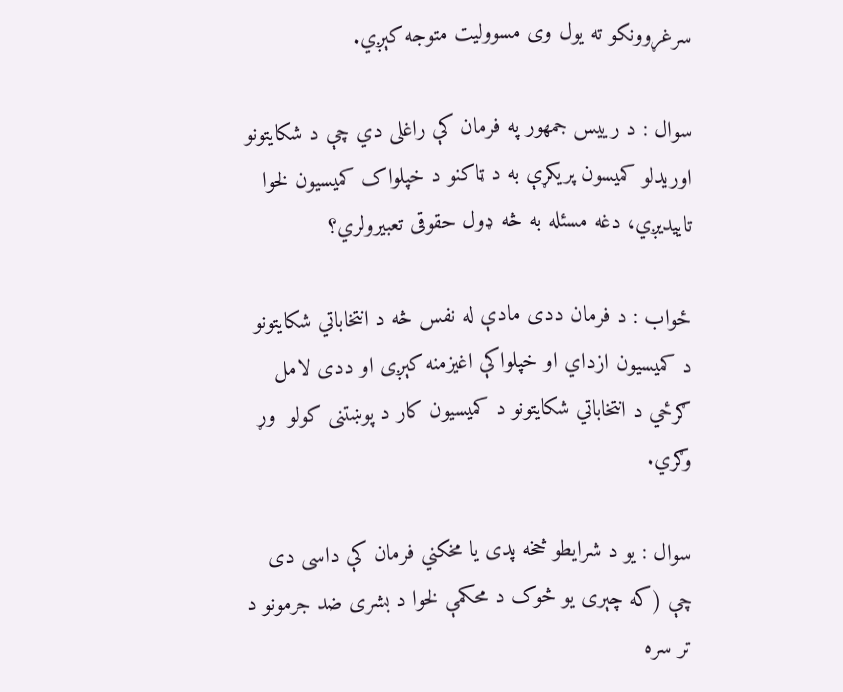سرغړوونکو ته یول وی مسوولیت متوجه کېږي.

سوال : د رییس جمهور په فرمان کې راغلی دي چې د شکایتونو اوریدلو کمیسون پریکړې به د ټاکنو د خپلواک کمیسیون لخوا تاییدیږي، دغه مسئله به څه ډول حقوقی تعبیرولري؟

ځواب : د فرمان ددی مادې له نفس څه د انتخاباتي شکایتونو د کمیسیون ازداي او خپلواکې اغیزمنه کېږی او ددی لامل ګرځي د انتخاباتي شکایتونو د کمیسیون کار د پوښتنی کولو  وړ وګري.

سوال : یو د شرایطو څخه پدی یا مخکني فرمان کې داسی دی چې (که چېری یو څوک د محکمې لخوا د بشری ضد جرمونو د تر سره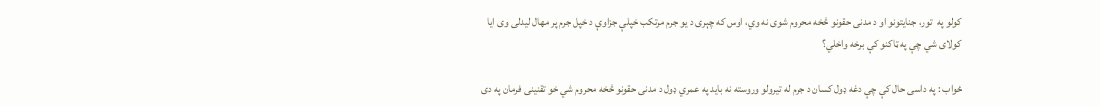کولو په  تور، جنایتونو او د مدنی حقونو څخه محروم شوی نه وي، اوس که چېری د یو جرم مرتکب خپلې جزاوې د خپل جرم پر مهال لیدلی وی ایا کولای شي چې په ټاکنو کې برخه واخلي؟

ځواب : په داسی حال کې چې دغه ډول کسان د جرم له تیرولو وروسته نه باید په عمري ډول د مدنی حقونو څخه محروم شي خو تقنینی فرمان په دی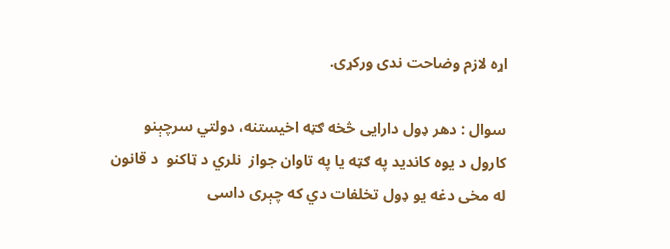اړه لازم وضاحت ندی ورکړی.

سوال : دهر ډول دارایی څخه ګټه اخیستنه، دولتي سرچېنو کارول د یوه کاندید په ګټه یا په تاوان جواز  نلري د ټاکنو  د قانون له مخی دغه یو ډول تخلفات دي که چېری داسی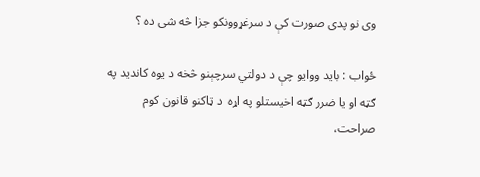وی نو پدی صورت کې د سرغړوونکو جزا څه شی ده ؟

ځواب : باید ووایو چې د دولتي سرچېنو څخه د یوه کاندید په ګټه او یا ضرر ګټه اخیستلو په اړه  د ټاکنو قانون کوم صراحت،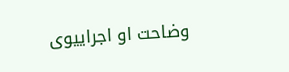وضاحت او اجراییوی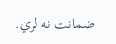ضمانت نه لري.